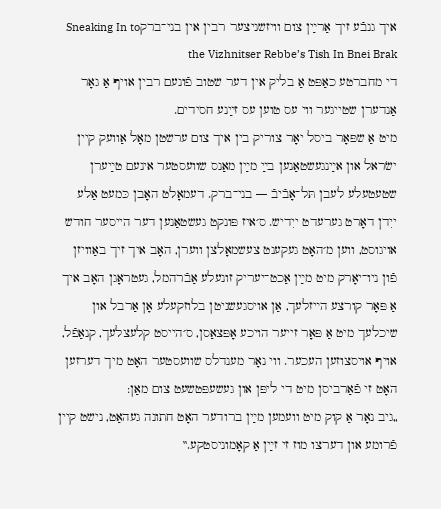איך גנבֿע זיך אַרײַן צום וויזשניצער רבין אין בני־ברקSneaking In to the Vizhnitser Rebbe’s Tish In Bnei Brak
די מחברטע כאַפּט אַ בליק אין דער שטוב פֿונעם רבין אויף אַ גאָר אַנדערן שטייגער ווי עס טוען עס זײַנע חסידים.
מיט אַ שפּאָר ביסל יאָר צוריק בין איך צום ערשטן מאָל אַוועק קיין ישׂראל און אײַנגעשטאַנען בײַ מײַן מאַנס שוועסטער אינעם טײַערן שטעטעלע לעבן תּל־אָבֿיבֿ — בני־ברק. דעמאָלט האָבן כּמעט אַלע ייִדן דאָרט גערעדט ייִדיש. ס׳איז פּונקט געשטאַנען דער הייסער חודש אויגוסט, ווען מ׳האָט געקענט צעשמאָלצן ווערן, האָב איך זיך באַוויזן פֿון ניו־יאָרק מיט מײַן אַכט־יעריק זונעלע אַבֿרהמל, געטראָגן האָב איך אַ פּאָר קורצע הײזלעך, אַן אויסגעשניטן בלוזקעלע אָן אַרבל און שיכלעך מיט אַ פּאָר זייער הויכע אָפּצאַסן, ס׳הייסט קלעצלעך, קנאַפֿל, אויף אויסצוזען העכער. ווי נאָר מענדלס שוועסטער האָט מיך דערזען האָט זי פֿאַרביסן מיט די ליפּן און געשעפּטשעט צום מאַן:
„גיב נאָר אַ קוק מיט וועמען מײַן ברודער האָט חתונה געהאַט, נישט קיין פֿרומע און דערצו מוז זי זײַן אַ קאָמוניסטקע.‟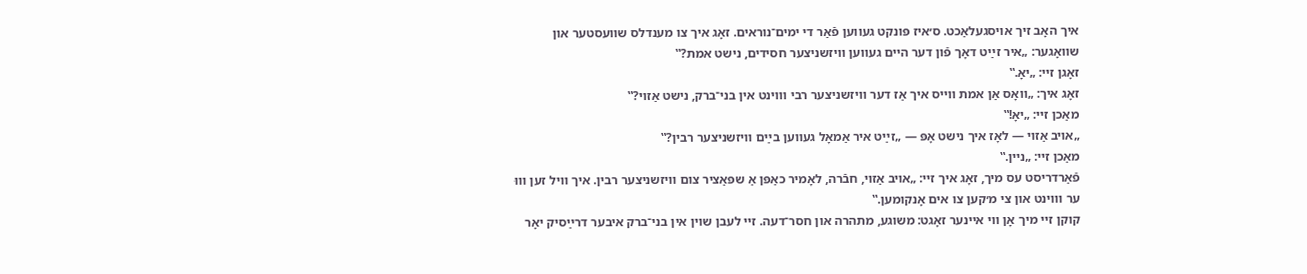איך האָב זיך אויסגעלאַכט. ס׳איז פּונקט געווען פֿאַר די ימים־נוראים. זאָג איך צו מענדלס שוועסטער און שוואָגער: „איר זײַט דאָך פֿון דער היים געווען וויזשניצער חסידים, נישט אמת?‟
זאָגן זיי: „יאָ.‟
זאָג איך: „וואָס אַן אמת ווייס איך אַז דער וויזשניצער רבי וווינט אין בני־ברק, נישט אַזוי?‟
מאַכן זיי: „יאָ!‟
„אויב אַזוי — לאָז איך נישט אָפּ — „זײַט איר אַמאָל געווען בײַם וויזשניצער רבין?‟
מאַכן זיי: „ניין.‟
פֿאַרדריסט עס מיך, זאָג איך זיי: „אויב אַזוי, חבֿרה, לאָמיר כאַפּן אַ שפּאַציר צום וויזשניצער רבין. איך וויל זען וווּ ער וווינט און צי מ׳קען צו אים אָנקומען.‟
קוקן זיי מיך אָן ווי איינער זאָגט: משוגע, מתהרה און חסר־דעה. זיי לעבן שוין אין בני־ברק איבער דרײַסיק יאָר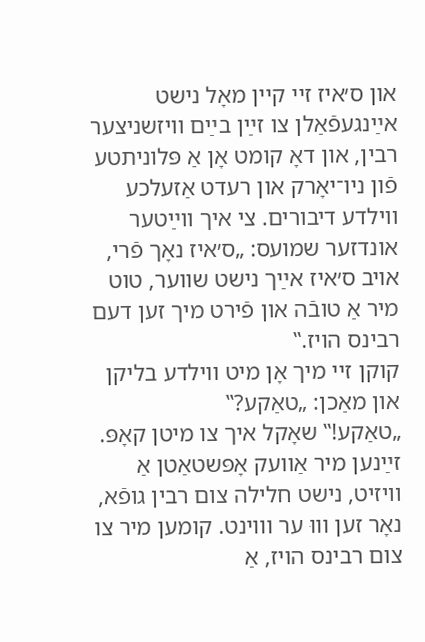און ס׳איז זיי קיין מאָל נישט אײַנגעפֿאַלן צו זײַן בײַם וויזשניצער רבין, און דאָ קומט אָן אַ פּלוניתטע פֿון ניו־יאָרק און רעדט אַזעלכע ווילדע דיבורים. צי איך ווײַטער אונדזער שמועס: „ס׳איז נאָך פֿרי, אויב ס׳איז אײַך נישט שווער, טוט מיר אַ טובֿה און פֿירט מיך זען דעם רבינס הויז.‟
קוקן זיי מיך אָן מיט ווילדע בליקן און מאַכן: „טאַקע?‟
„טאַקע!‟ שאָקל איך צו מיטן קאָפּ.
זײַנען מיר אַוועק אָפּשטאַטן אַ וויזיט, נישט חלילה צום רבין גופֿא, נאָר זען וווּ ער וווינט. קומען מיר צו צום רבינס הויז, אַ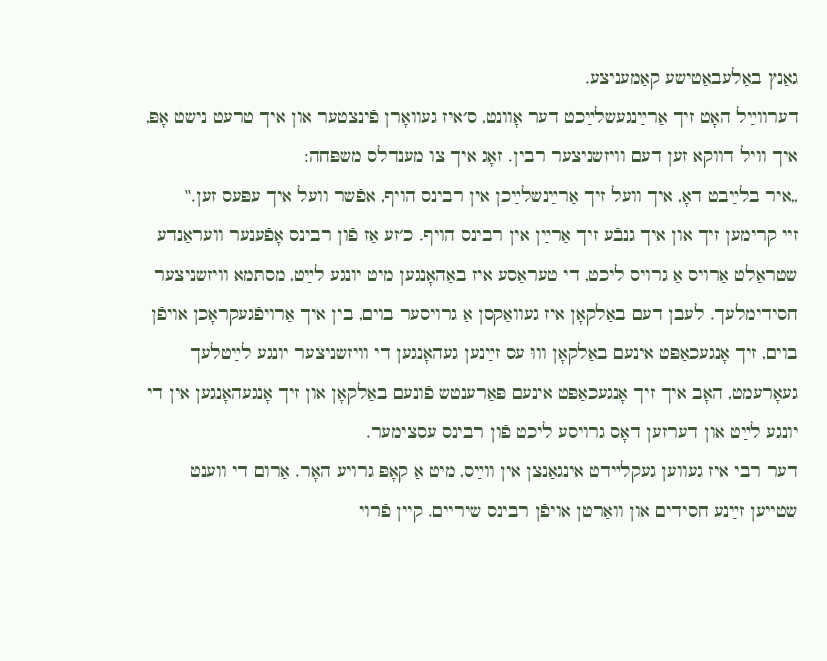גאַנץ באַלעבאַטישע קאַמעניצע.
דערווײַל האָט זיך אַרײַנגעשלײַכט דער אָוונט, ס׳איז געוואָרן פֿינצטער און איך טרעט נישט אָפּ, איך וויל דווקא זען דעם וויזשניצער רבין. זאָג איך צו מענדלס משפּחה:
„איר בלײַבט דאָ, איך וועל זיך אַרײַנשלײַכן אין רבינס הויף, אפֿשר וועל איך עפּעס זען.‟
זיי קרימען זיך און איך גנבֿע זיך אַרײַן אין רבינס הויף. כ׳זע אַז פֿון רבינס אָפֿענער וועראַנדע שטראַלט אַרויס אַ גרויס ליכט, די טעראַסע איז באַהאָנגען מיט יונגע לײַט, מסתּמא וויזשניצער חסידימלעך. לעבן דעם באַלקאָן איז געוואַקסן אַ גרויסער בוים, בין איך אַרויפֿגעקראָכן אויפֿן בוים, זיך אָנגעכאַפּט אינעם באַלקאָן וווּ עס זײַנען געהאָנגען די וויזשניצער יונגע לײַטלעך געאָרעמט, האָב איך זיך אָנגעכאַפּט אינעם פּאַרענטש פֿונעם באַלקאָן און זיך אָנגעהאָנגען אין די יונגע לײַט און דערזען דאָס גרויסע ליכט פֿון רבינס עסצימער.
דער רבי איז געווען געקלײדט אינגאַנצן אין ווײַס, מיט אַ קאָפּ גרויע האָר. אַרום די ווענט שטייען זײַנע חסידים און וואַרטן אויפֿן רבינס שיריים. קיין פֿרוי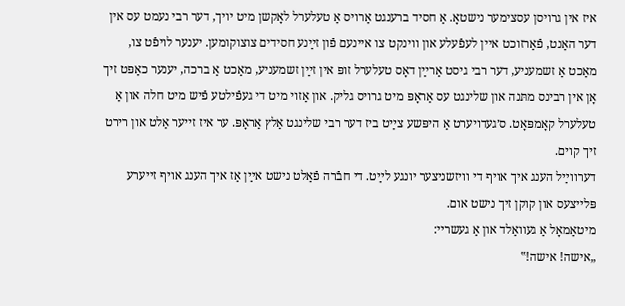איז אין גרויסן עסצימער נישטאָ. אַ חסיד ברענגט אַרויס אַ טעלערל לאָקשן מיט יויך, דער רבי נעמט עס אין דער האַנט, פֿאַרזוכט איין לעפֿעלע און ווינקט צו איינעם פֿון זײַנע חסידים צוצוקומען. יענער לויפֿט צו, מאַכט אַ זשמעניע, דער רבי גיסט אַרײַן דאָס טעלערל זופּ אין זײַן זשמעניע, מאַכט אַ ברכה, יענער כאַפּט זיך אָן אין רבינס מתּנה און שלינגט עס אַראָפּ מיט גרויס גליק. און אַזוי מיט די געפֿילטע פֿיש מיט חלה און אַ טעלערל קאָמפּאָט. ס׳געדויערט אַ היפּשע צײַט ביז דער רבי שלינגט אַלץ אַראָפּ. ער איז זייער אַלט און רירט זיך קוים.
דערווײַל הענג איך אויף די וויזשניצער יונגע לײַט. די חבֿרה פֿאַלט נישט אײַן אַז איך הענג אויף זייערע פּלייצעס און קוקן זיך נישט אום.
מיטאַמאָל אַ געוואַלד און אַ געשרײ:
„אישה! אישה!‟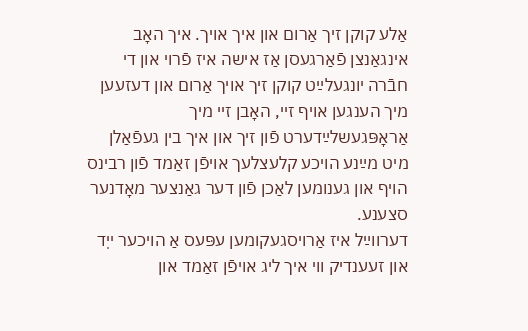אַלע קוקן זיך אַרום און איך אויך. איך האָב אינגאַנצן פֿאַרגעסן אַז אישה איז פֿרוי און די חבֿרה יונגעלײַט קוקן זיך אויך אַרום און דעזעען מיך הענגען אויף זיי, האָבן זיי מיך אַראָפּגעשלײַדערט פֿון זיך און איך בין געפֿאַלן מיט מײַנע הויכע קלעצלעך אויפֿן זאַמד פֿון רבינס הויף און גענומען לאַכן פֿון דער גאַנצער מאָדנער סצענע.
דערווײַל איז אַרויסגעקומען עפּעס אַ הויכער ייִד און זעענדיק ווי איך ליג אויפֿן זאַמד און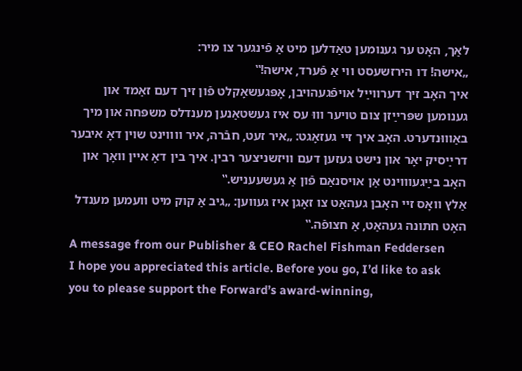לאַך, האָט ער גענומען טאַדלען מיט אַ פֿינגער צו מיר:
„אישה! דו הירזשעסט ווי אַ פֿערד, אישה!‟
איך האָב זיך דערווײַל אויפֿגעהויבן, אָפּגעשאָקלט פֿון זיך דעם זאַמד און גענומען שפּרײַזן צום טויער וווּ עס איז געשטאַנען מענדלס משפּחה און מיך באַוווּנדערט. האָב איך זיי געזאָגט: „איר זעט, חבֿרה, איר ווווינט שוין דאָ איבער דרײַסיק יאָר און נישט געזען דעם וויזשניצער רבין. איך בין דאָ איין וואָך און האָב בײַגעוווינט אַן אויסנאַם פֿון אַ געשעעניש.‟
אַלץ וואָס זיי האָבן געהאַט צו זאָגן איז געווען: „גיב אַ קוק מיט וועמען מענדל האָט חתונה געהאַט, אַ חצופֿה.‟
A message from our Publisher & CEO Rachel Fishman Feddersen
I hope you appreciated this article. Before you go, I’d like to ask you to please support the Forward’s award-winning,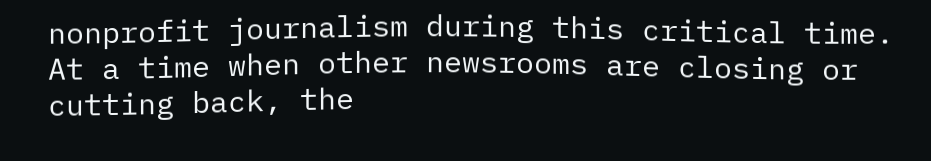nonprofit journalism during this critical time.
At a time when other newsrooms are closing or cutting back, the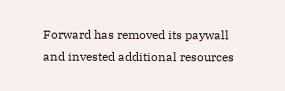Forward has removed its paywall and invested additional resources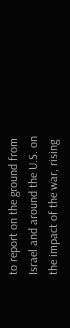to report on the ground from Israel and around the U.S. on the impact of the war, rising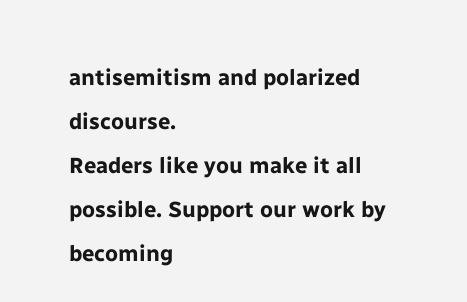antisemitism and polarized discourse.
Readers like you make it all possible. Support our work by becoming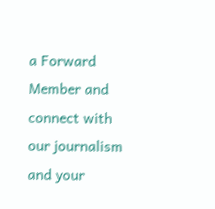a Forward Member and connect with our journalism and your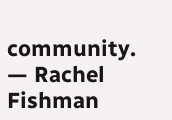community.
— Rachel Fishman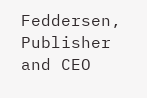Feddersen, Publisher and CEO